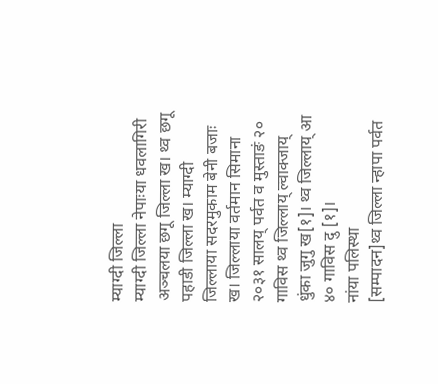म्याग्दी जिल्ला
म्याग्दी जिल्ला नेपाःया धवलागिरी अञ्चलया छगू जिल्ला ख। थ्व छगू पहाडी जिल्ला ख। म्याग्दी जिल्लाया सदरमुकाम बेनी बजाः ख। जिल्लाया वर्तमान सिमाना २०३१ सालय् पर्वत व मुस्ताङं २० गाविस थ्व जिल्लाय् ल्वाक्जाय् धुंका जुगु ख[१]। थ्व जिल्लाय् आ ४० गाविस दु [१]।
नांया पलिस्था
[सम्पादन]थ्व जिल्ला न्हापा पर्वत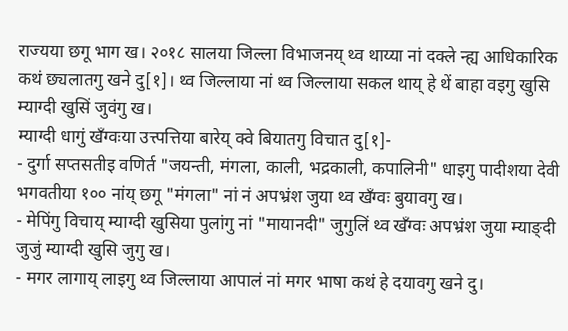राज्यया छगू भाग ख। २०१८ सालया जिल्ला विभाजनय् थ्व थाय्या नां दक्ले न्ह्य आधिकारिक कथं छ्यलातगु खने दु[१]। थ्व जिल्लाया नां थ्व जिल्लाया सकल थाय् हे थें बाहा वइगु खुसि म्याग्दी खुसिं जुवंगु ख।
म्याग्दी धागुं खँग्वःया उत्त्पत्तिया बारेय् क्वे बियातगु विचात दु[१]-
- दुर्गा सप्तसतीइ वणिर्त "जयन्ती, मंगला, काली, भद्रकाली, कपालिनी" धाइगु पादीशया देवी भगवतीया १०० नांय् छगू "मंगला" नां नं अपभ्रंश जुया थ्व खँग्वः बुयावगु ख।
- मेपिंगु विचाय् म्याग्दी खुसिया पुलांगु नां "मायानदी" जुगुलिं थ्व खँग्वः अपभ्रंश जुया म्याङ्दी जुजुं म्याग्दी खुसि जुगु ख।
- मगर लागाय् लाइगु थ्व जिल्लाया आपालं नां मगर भाषा कथं हे दयावगु खने दु।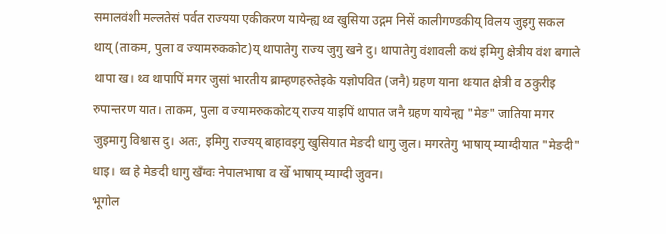समालवंशी मल्लतेसं पर्वत राज्यया एकीकरण यायेन्ह्य थ्व खुसिया उद्गम निसें कालीगण्डकीय् विलय जुइगु सकल थाय् (ताकम, पुला व ज्यामरुककोट)य् थापातेगु राज्य जुगु खने दु। थापातेगु वंशावली कथं इमिगु क्षेत्रीय वंश बगाले थापा ख। थ्व थापापिं मगर जुसां भारतीय ब्राम्हणहरुतेइके यज्ञोपवित (जनै) ग्रहण याना थःयात क्षेत्री व ठकुरीइ रुपान्तरण यात। ताकम, पुला व ज्यामरुककोटय् राज्य याइपिं थापात जनै ग्रहण यायेन्ह्य "मेङ" जातिया मगर जुइमागु विश्वास दु। अतः, इमिगु राज्यय् बाहावइगु खुसियात मेङदी धागु जुल। मगरतेगु भाषाय् म्याग्दीयात "मेङदी" धाइ। थ्व हे मेङदी धागु खँग्वः नेपालभाषा व खेँ भाषाय् म्याग्दी जुवन।
भूगोल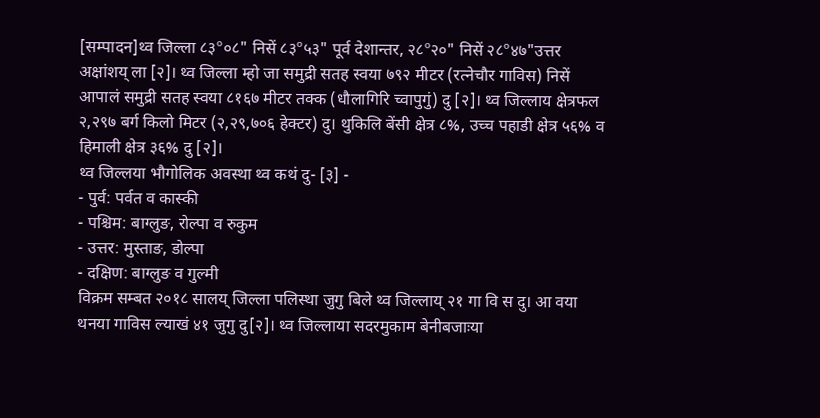[सम्पादन]थ्व जिल्ला ८३º०८" निसें ८३º५३" पूर्व देशान्तर, २८º२०" निसें २८º४७"उत्तर अक्षांशय् ला [२]। थ्व जिल्ला म्हो जा समुद्री सतह स्वया ७९२ मीटर (रत्नेचौर गाविस) निसें आपालं समुद्री सतह स्वया ८१६७ मीटर तक्क (धौलागिरि च्वापुगुं) दु [२]। थ्व जिल्लाय क्षेत्रफल २,२९७ बर्ग किलो मिटर (२,२९,७०६ हेक्टर) दु। थुकिलि बेंसी क्षेत्र ८%, उच्च पहाडी क्षेत्र ५६% व हिमाली क्षेत्र ३६% दु [२]।
थ्व जिल्लया भौगोलिक अवस्था थ्व कथं दु- [३] -
- पुर्व: पर्वत व कास्की
- पश्चिम: बाग्लुङ, रोल्पा व रुकुम
- उत्तर: मुस्ताङ, डोल्पा
- दक्षिण: बाग्लुङ व गुल्मी
विक्रम सम्बत २०१८ सालय् जिल्ला पलिस्था जुगु बिले थ्व जिल्लाय् २१ गा वि स दु। आ वया थनया गाविस ल्याखं ४१ जुगु दु[२]। थ्व जिल्लाया सदरमुकाम बेनीबजाःया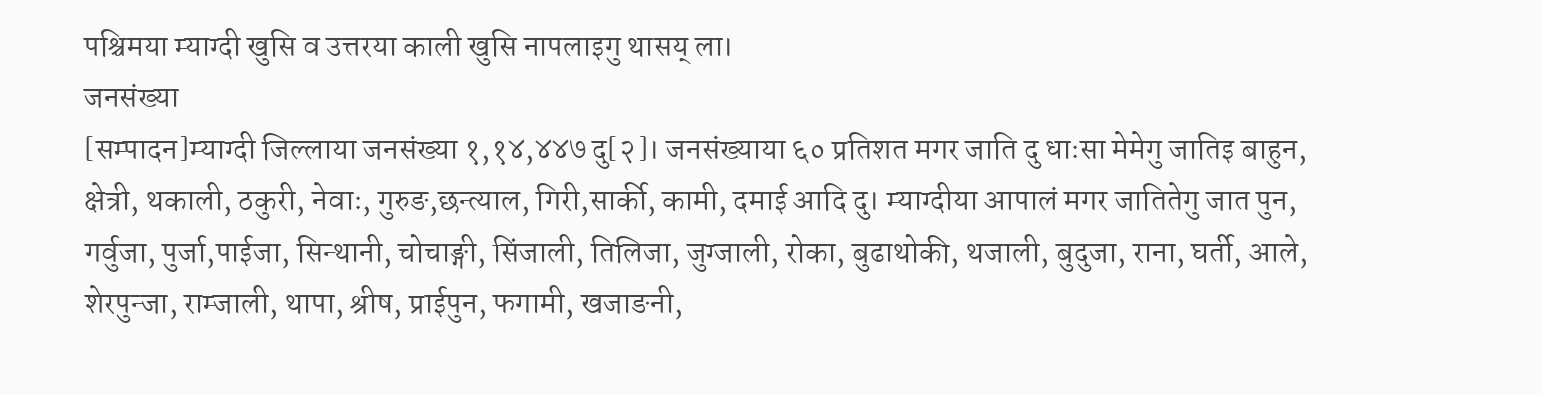पश्चिमया म्याग्दी खुसि व उत्तरया काली खुसि नापलाइगु थासय् ला।
जनसंख्या
[सम्पादन]म्याग्दी जिल्लाया जनसंख्या १,१४,४४७ दु[२]। जनसंख्याया ६० प्रतिशत मगर जाति दु धाःसा मेमेगु जातिइ बाहुन, क्षेत्री, थकाली, ठकुरी, नेवाः, गुरुङ,छन्त्याल, गिरी,सार्की, कामी, दमाई आदि दु। म्याग्दीया आपालं मगर जातितेगु जात पुन, गर्वुजा, पुर्जा,पाईजा, सिन्थानी, चोचाङ्गी, सिंजाली, तिलिजा, जुग्जाली, रोका, बुढाथोकी, थजाली, बुदुजा, राना, घर्ती, आले, शेरपुन्जा, राम्जाली, थापा, श्रीष, प्राईपुन, फगामी, खजाङनी,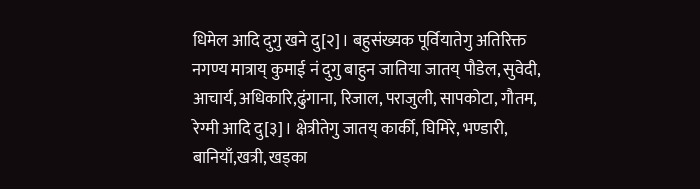धिमेल आदि दुगु खने दु[२]। बहुसंख्यक पूर्वियातेगु अतिरिक्त नगण्य मात्राय् कुमाई नं दुगु बाहुन जातिया जातय् पौडेल, सुवेदी, आचार्य, अधिकारि,ढुंगाना, रिजाल, पराजुली, सापकोटा, गौतम, रेग्मी आदि दु[३]। क्षेत्रीतेगु जातय् कार्की, घिमिरे, भण्डारी, बानियाँ,खत्री, खड्का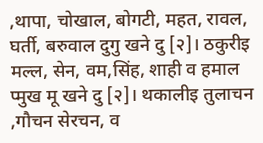,थापा, चोखाल, बोगटी, महत, रावल, घर्ती, बरुवाल दुगु खने दु [२]। ठकुरीइ मल्ल, सेन, वम,सिंह, शाही व हमाल प्मुख मू खने दु [२]। थकालीइ तुलाचन ,गौचन सेरचन, व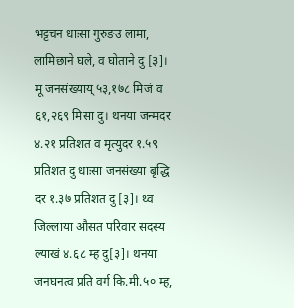भट्टचन धाःसा गुरुङउ लामा, लामिछाने घले, व घोताने दु [३]। मू जनसंख्याय् ५३,१७८ मिजं व ६१,२६९ मिसा दु। थनया जन्मदर ४.२१ प्रतिशत व मृत्युदर १.५९ प्रतिशत दु धाःसा जनसंख्या बृद्धि दर १.३७ प्रतिशत दु [३]। थ्व जिल्लाया औसत परिवार सदस्य ल्याखं ४.६८ म्ह दु[३]। थनया जनघनत्व प्रति वर्ग कि.मी.५० म्ह,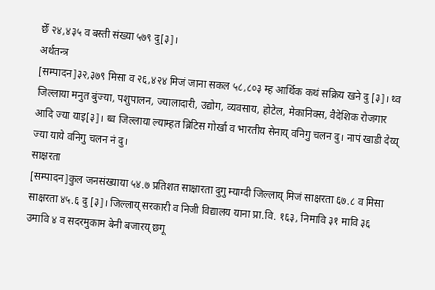छेँ २४,४३५ व बस्ती संख्या ५७९ दु[३]।
अर्थतन्त्र
[सम्पादन]३२,३७९ मिसा व २६,४२४ मिजं जाना सकल ५८,८०३ म्ह आर्थिक कथं सक्रिय खने दु [३]। थ्व जिल्लाया मनुत बुंज्या, पशुपालन, ज्यालादारी, उद्योग, व्यवसाय, होटेल, मेकानिक्स, वैदेशिक रोजगार आदि ज्या याइ[३]। थ्व जिल्लाया ल्याम्हत ब्रिटिस गोर्खा व भारतीय सेनाय् वनिगु चलन दु। नापं खाडी देय्य् ज्या याये वनिगु चलन नं दु।
साक्षरता
[सम्पादन]कुल जनसंख्याया ५४.७ प्रतिशत साक्षारता दुगु म्याग्दी जिल्लाय् मिजं साक्षरता ६७.८ व मिसा साक्षरता ४५.६ दु [३]। जिल्लाय् सरकारी व निजी विद्यालय याना प्रा.वि. १६३, निमावि ३१ मावि ३६ उमावि ४ व सदरमुकाम बेनी बजारय् छगू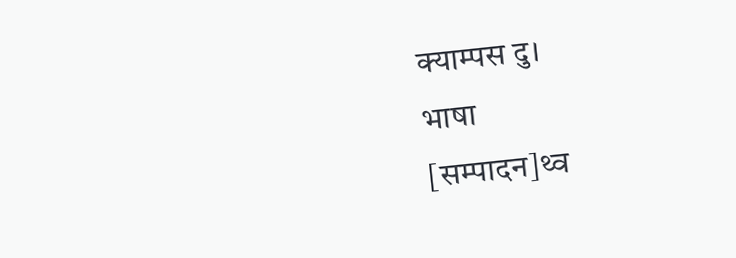क्याम्पस दु।
भाषा
[सम्पादन]थ्व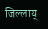जिल्लाय्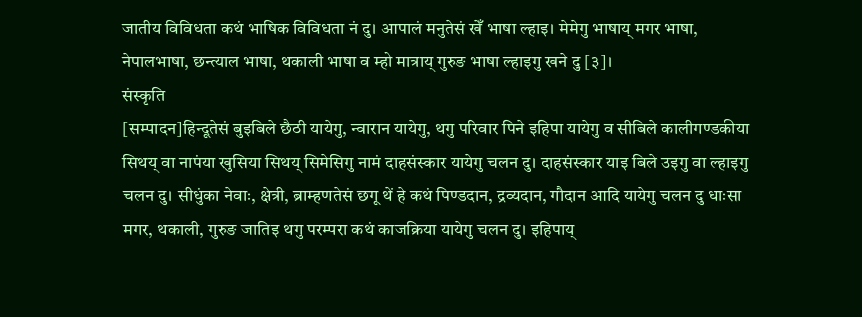जातीय विविधता कथं भाषिक विविधता नं दु। आपालं मनुतेसं खेँ भाषा ल्हाइ। मेमेगु भाषाय् मगर भाषा, नेपालभाषा, छन्त्याल भाषा, थकाली भाषा व म्हो मात्राय् गुरुङ भाषा ल्हाइगु खने दु [३]।
संस्कृति
[सम्पादन]हिन्दूतेसं बुइबिले छैठी यायेगु, न्वारान यायेगु, थगु परिवार पिने इहिपा यायेगु व सीबिले कालीगण्डकीया सिथय् वा नापंया खुसिया सिथय् सिमेसिगु नामं दाहसंस्कार यायेगु चलन दु। दाहसंस्कार याइ बिले उइगु वा ल्हाइगु चलन दु। सीधुंका नेवाः, क्षेत्री, ब्राम्हणतेसं छगू थें हे कथं पिण्डदान, द्रव्यदान, गौदान आदि यायेगु चलन दु धाःसा मगर, थकाली, गुरुङ जातिइ थगु परम्परा कथं काजक्रिया यायेगु चलन दु। इहिपाय्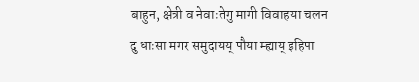बाहुन, क्षेत्री व नेवाःतेगु मागी विवाहया चलन दु धाःसा मगर समुदायय् पौया म्ह्याय् इहिपा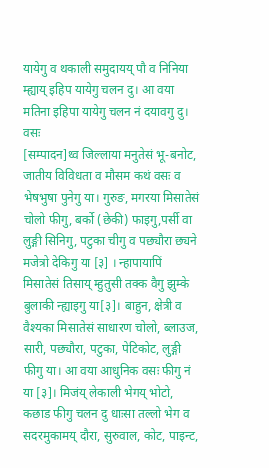यायेगु व थकाली समुदायय् पौ व निनिया म्ह्याय् इहिप यायेगु चलन दु। आ वया मतिना इहिपा यायेगु चलन नं दयावगु दु।
वसः
[सम्पादन]थ्व जिल्लाया मनुतेसं भू-बनोट, जातीय विविधता व मौसम कथं वसः व भेषभुषा पुनेगु या। गुरुङ, मगरया मिसातेसं चोलो फीगु, बर्को (छेकी) फाइगु,पर्सी वा लुङ्गी सिनिगु, पटुका चीगु व पछ्यौरा छ्यने मजेत्रो देकिगु या [३] । न्हापायापिं मिसातेसं तिसाय् म्हुतुसी तक्क वैगु झुम्के बुलाकी न्ह्याइगु या[३]। बाहुन, क्षेत्री व वैश्यका मिसातेसं साधारण चोलो, ब्लाउज, सारी, पछ्यौरा, पटुका, पेटिकोट, लुङ्गी फीगु या। आ वया आधुनिक वसः फीगु नं या [३]। मिजंय् लेकाली भेगय् भोटो, कछाड फीगु चलन दु धाःसा तल्लो भेग व सदरमुकामय् दौरा, सुरुवाल, कोट, पाइन्ट,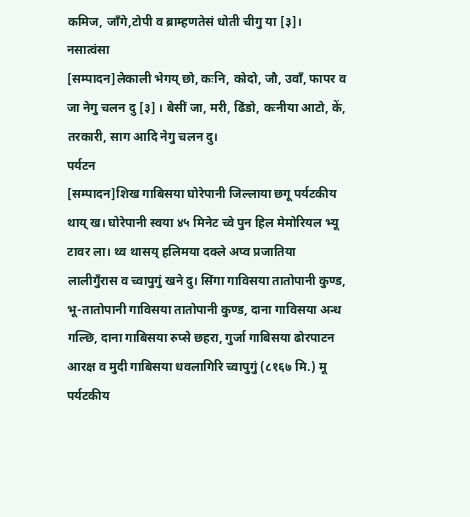कमिज, जाँगे,टोपी व ब्राम्हणतेसं धोती चीगु या [३]।
नसात्वंसा
[सम्पादन]लेकाली भेगय् छो, कःनि, कोदो, जौ, उवाँ, फापर व जा नेगु चलन दु [३] । बेसीं जा, मरी, ढिंडो, कःनीया आटो, कें, तरकारी, साग आदि नेगु चलन दु।
पर्यटन
[सम्पादन]शिख गाबिसया घोरेपानी जिल्लाया छगू पर्यटकीय थाय् ख। घोरेपानी स्वया ४५ मिनेट च्वे पुन हिल मेमोरियल भ्यू टावर ला। थ्व थासय् हलिमया दक्ले अप्व प्रजातिया लालीगुँरास व च्वापुगुं खने दु। सिंगा गाविसया तातोपानी कुण्ड, भू-तातोपानी गाविसया तातोपानी कुण्ड, दाना गाविसया अन्ध गल्छि, दाना गाबिसया रुप्से छहरा, गुर्जा गाबिसया ढोरपाटन आरक्ष व मुदी गाबिसया धवलागिरि च्वापुगुं (८१६७ मि.) मू पर्यटकीय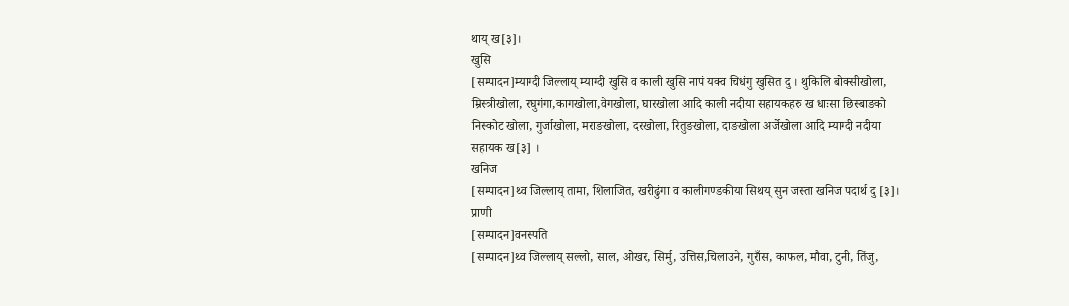थाय् ख[३]।
खुसि
[सम्पादन]म्याग्दी जिल्लाय् म्याग्दी खुसि व काली खुसि नापं यक्व चिधंगु खुसित दु । थुकिलि बोक्सीखोला, म्रिस्त्रीखोला, रघुगंगा,कागखोला,वेगखोला, घारखोला आदि काली नदीया सहायकहरु ख धाःसा छिस्बाङको निस्कोट खोला, गुर्जाखोला, मराङखोला, दरखोला, रितुङखोला, दाङखोला अर्जेखोला आदि म्याग्दी नदीया सहायक ख[३] ।
खनिज
[सम्पादन]थ्व जिल्लाय् तामा, शिलाजित, खरीढुंगा व कालीगण्डकीया सिथय् सुन जस्ता खनिज पदार्थ दु [३]।
प्राणी
[सम्पादन]वनस्पति
[सम्पादन]थ्व जिल्लाय् सल्लो, साल, ओखर, सिर्मु, उत्तिस,चिलाउने, गुराँस, काफल, मौवा, टुनी, तिंजु,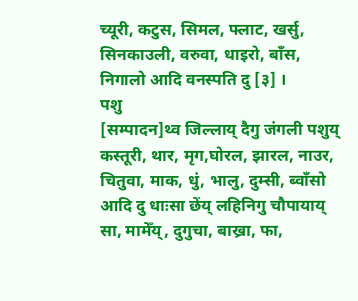च्यूरी, कटुस, सिमल, फ्लाट, खर्सु, सिनकाउली, वरुवा, धाइरो, बाँस, निगालो आदि वनस्पति दु [३] ।
पशु
[सम्पादन]थ्व जिल्लाय् दैगु जंगली पशुय् कस्तूरी, थार, मृग,घोरल, झारल, नाउर, चितुवा, माक, धुं, भालु, दुम्सी, ब्वाँसो आदि दु धाःसा छेंय् लहिनिगु चौपायाय् सा, मामेँय्, दुगुचा, बाख्रा, फा,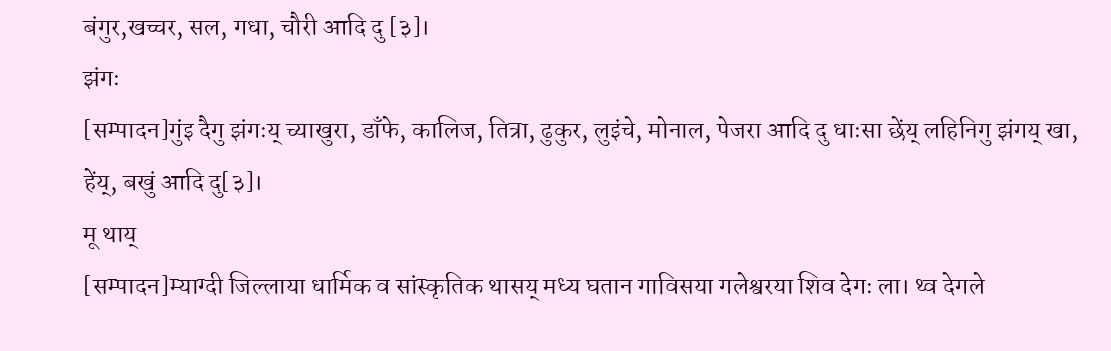बंगुर,खच्चर, सल, गधा, चौरी आदि दु [३]।
झंगः
[सम्पादन]गुंइ दैगु झंगःय् च्याखुरा, डाँफे, कालिज, तित्रा, ढुकुर, लुइंचे, मोनाल, पेजरा आदि दु धाःसा छेंय् लहिनिगु झंगय् खा, हेंय्, बखुं आदि दु[३]।
मू थाय्
[सम्पादन]म्याग्दी जिल्लाया धार्मिक व सांस्कृतिक थासय् मध्य घतान गाविसया गलेश्वरया शिव देगः ला। थ्व देगले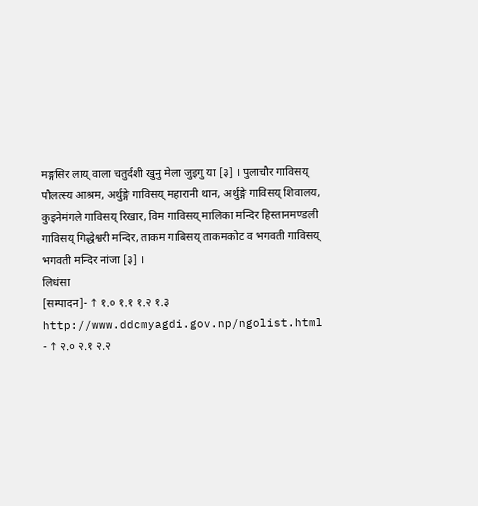मङ्गसिर लाय् वाला चतुर्दशी खुनु मेला जुइगु या [३] । पुलाचौर गाविसय् पौलत्स्य आश्रम, अर्थुङ्गे गाविसय् महारानी थान, अर्थुङ्गे गाविसय् शिवालय, कुइनेमंगले गाविसय् रिखार, विम गाविसय् मालिका मन्दिर हिस्तानमण्डली गाविसय् गिद्धेश्वरी मन्दिर, ताकम गाबिसय् ताकमकोट व भगवती गाविसय् भगवती मन्दिर नांजा [३] ।
लिधंसा
[सम्पादन]- ↑ १.० १.१ १.२ १.३ http://www.ddcmyagdi.gov.np/ngolist.html
- ↑ २.० २.१ २.२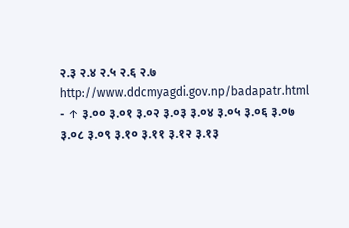२.३ २.४ २.५ २.६ २.७ http://www.ddcmyagdi.gov.np/badapatr.html
- ↑ ३.०० ३.०१ ३.०२ ३.०३ ३.०४ ३.०५ ३.०६ ३.०७ ३.०८ ३.०९ ३.१० ३.११ ३.१२ ३.१३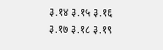३.१४ ३.१५ ३.१६ ३.१७ ३.१८ ३.१९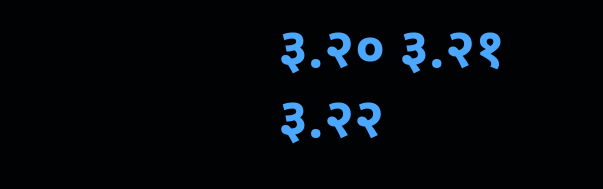३.२० ३.२१ ३.२२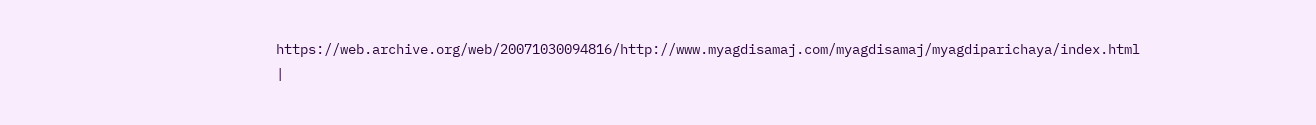https://web.archive.org/web/20071030094816/http://www.myagdisamaj.com/myagdisamaj/myagdiparichaya/index.html
|